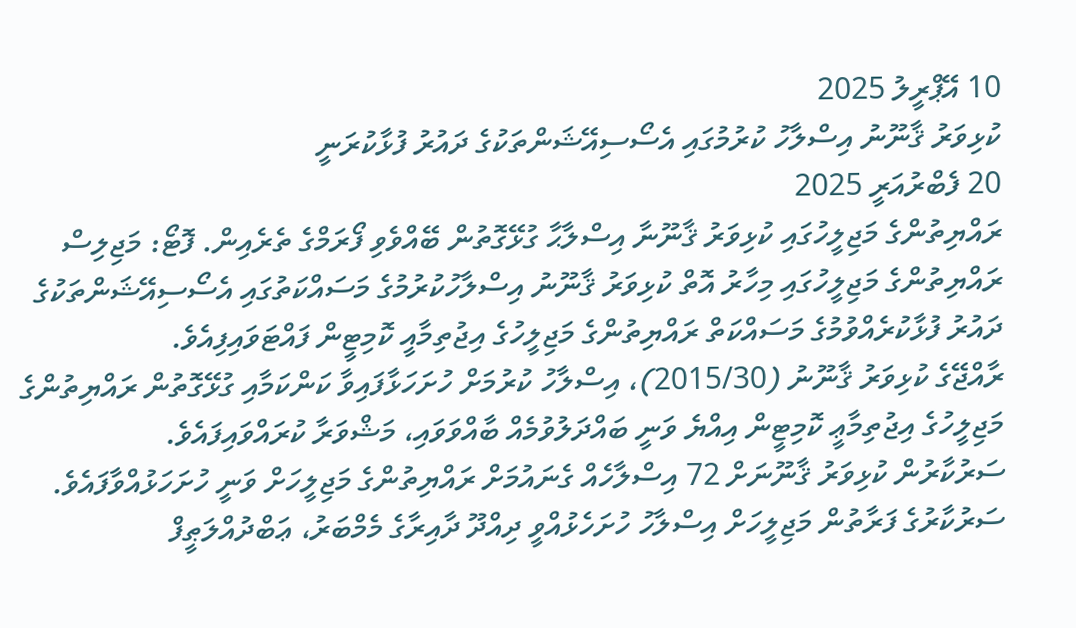10 އޭޕްރީލު 2025
ކުޅިވަރު ޤާނޫނު އިސްލާހު ކުރުމުގައި އެސޯސިއޭޝަންތަކުގެ ދައުރު ފުޅާކުރަނީ
20 ފެބްރުއަރީ 2025
ރައްޔިތުންގެ މަޖިލީހުގައި ކުޅިވަރު ޤާނޫނާ އިސްލާޙާ ގުޅޭގޮތުން ބޭއްވެވި ފޯރަމްގެ ތެރެއިން. ފޮޓޯ: މަޖިލިސް
ރައްޔިތުންގެ މަޖިލީހުގައި މިހާރު އޮތް ކުޅިވަރު ޤާނޫނު އިސްލާހުކުރުމުގެ މަސައްކަތުގައި އެސޯސިއޭޝަންތަކުގެ ދައުރު ފުޅާކުރެއްވުމުގެ މަސައްކަތް ރައްޔިތުންގެ މަޖިލީހުގެ އިޖުތިމާއީ ކޮމިޓީން ފައްޓަވައިފިއެވެ.
ރާއްޖޭގެ ކުޅިވަރު ޤާނޫނު (2015/30)، އިސްލާހު ކުރުމަށް ހުށަހަޅާފައިވާ ކަންކަމާއި ގުޅޭގޮތުން ރައްޔިތުންގެ މަޖިލީހުގެ އިޖުތިމާޢީ ކޮމިޓީން އިއްޔެ ވަނީ ބައްދަލުވުމެއް ބާއްވަވައި، މަޝްވަރާ ކުރައްވައިފައެވެ.
ސަރުކާރުން ކުޅިވަރު ޤާނޫނަށް 72 އިސްލާހެއް ގެނައުމަށް ރައްޔިތުންގެ މަޖިލީހަށް ވަނީ ހުށަހަޅުއްވާފައެވެ. ސަރުކާރުގެ ފަރާތުން މަޖިލީހަށް އިސްލާހު ހުށަހެޅުއްވީ ދިއްދޫ ދާއިރާގެ މެމްބަރު، ޢަބްދުއްލަޠީފް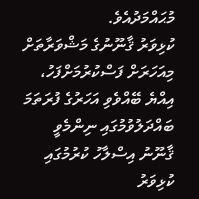މުޙައްމަދުއެވެ.
ކުޅިވަރު ޤާނޫނުގެ މަޝްވަރާތަށް މިއަހަރަށް ފަސްކުރުމަށްފަހު، އިއްޔެ ބޭއްވެވި އަހަރުގެ ފުރަތަމަ ބައްދަލުވުމުގައި ނިންމެވީ ޤާނޫނު އިސްލާހު ކުރުމުގައި ކުޅިވަރު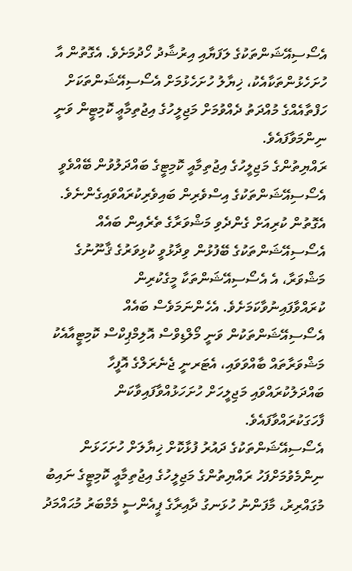އެސޯސިއޭޝަންތަކުގެ ލަފަޔާއި އިރުޝާދު ހޯދުމަށެވެ. އެގޮތުން އާ ހުށަހެޅުންތަކާއެކު، ޚިޔާލު ހުށަހެޅުމަށް އެސޯސިއޭޝަންތަކަށް ހަފްތާއެއްގެ މުއްދަތު ދެއްވުމަށް މަޖިލީހުގެ އިޖުތިމާޢީ ކޮމިޓީން ވަނީ ނިންމަވާފައެވެ.
ރައްޔިތުންގެ މަޖިލީހުގެ އިޖުތިމާއީ ކޮމިޓީގެ ބައްދަލުވުން ބޭއްވެވީ އެސޯސިއޭޝަންތަކުގެ އިސްވެރިން ބައިވެރިކުރައްވައިގެންނެވެ. އެގޮތުން ކުރިއަށް ގެންދެވި މަޝްވަރާގެ ތެރެއިން ބައެއް އެސޯސިއޭޝަންތަކުގެ ބޭފުޅުން ވިދާޅުވީ ކުޅިވަރުގެ ޤާނޫނުގެ މަޝްވަރާ، އެ އެސޯސިއޭޝަންތަކާ މީގެކުރިން ކުރައްވާފައިނުވާކަމަށެވެ. އެހެންނަމަވެސް ބައެއް އެސޯސިއޭޝަންތަކުން ވަނީ މޯލްޑިވްސް އޮލިމްޕިކްސް ކޮމިޓީއާއެކު މަޝްވަރާތައް ބާއްވަވައި، އެޓަރނީ ޖެނެރަލްގެ އޮފީހާ ބައްދަލުކުރައްވައި މަޖިލީހަށް ހުށަހަޅުއްވާފައިވާކަން ފާހަގަކުރައްވާފައެވެ.
އެސޯސިއޭޝަންތަކުގެ ދައުރު ފުޅާކޮށް ޚިޔާލަށް ހުށަހަޅަން ނިންމެވުމަށްފަހު ރައްޔިތުންގެ މަޖިލީހުގެ އިޖުތިމާޢީ ކޮމިޓީގެ ނައިބު މުގައްރިރު، މާފަންނު ހުޅަނގު ދާއިރާގެ ޕީއެންސީ މެމްބަރު މުޙައްމަދު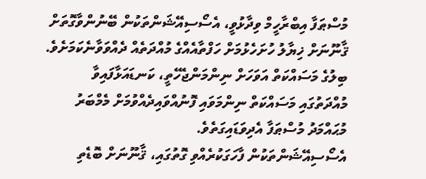މުސްޠަފާ އިބްރާހީމް ވިދާޅުވީ، އެސޯސިއޭޝަންތަކުން ބޭނުންވާގޮތަށް ޤާނޫނަށް ޚިޔާލު ހުށަހެޅުމަށް ހަފްތާއެއްގެ މުއްދަތެއް ދެއްވަވާނެކަމަށެވެ.
ބިލުގެ މަސައްކަތް އަވަހަށް ނިންމަންޖެހޭތީ، ކަނޑައަޅާފައިވާ މުއްދަތުގައި މަސައްކަތް ނިންމަވައި ފޮނުއްވައިދެއްވުމަށް މެމްބަރު މުޙައްމަދު މުސްޠަފާ އެދިވަޑައިގަތެވެ.
އެސޯސިއޭޝަންތަކުން ފާހަގަކުރެއްވި ގޮތުގައި، ޤާނޫނަށް ބޮޑެތި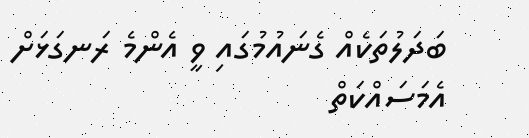ބަދަލުތަކެއް ގެނައުމުގައި ވީ އެންމެ ރަނގަޅަށް އެމަސައްކަތް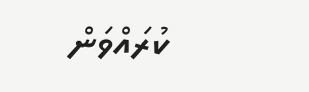ކުރައްވަން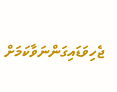ޖެހިވަޑައިގަންނަވާކަމަށް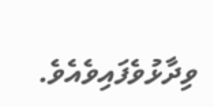ވިދާޅުވެފައިވެއެވެ.